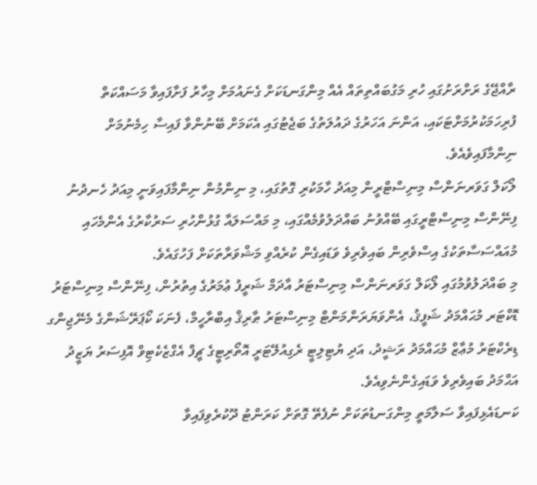ރާއްޖޭގެ ރަށްރަށުގައި ހުރި މަގުބައްތިތައް އެއް މިންގަނޑަކަށް ގެނައުމަށް މިހާރު ފަށާފައިވާ މަސައްކަތް ފުރިހަމަކުރުމަށްޓަކައި، އަންނަ އަހަރުގެ ދައުލަތުގެ ބަޖެޓުގައި އެކަމަށް ބޭނުންވާ ފައިސާ ހިމެނުމަށް ނިންމާފައިވެއެވެ.
ލޯކަލް ގަވަރނަންސް މިނިސްޓްރީން މިއަދު ހާމަކުރި ގޮތުގައި، މި ނިންމުން ނިންމާފައިވަނީ މިއަދު ހެނދުނު ފިނޭންސް މިނިސްޓްރީގައި ބޭއްވުނު ބައްދަލުވުމެއްގައި، މި މައްސަލައާ ގުޅުންހުރި ސަރުކާރުގެ އެންމެހައި މުއައްސަސާތަކުގެ އިސްވެރިން ބައިވެރިވެ ވަޑައިގެން ކުރެއްވި މަޝްވަރާތަކަށް ފަހުގައެވެ.
މި ބައްދަލުވުމުގައި ލޯކަލް ގަވަރނަންސް މިނިސްޓަރު އާދަމް ޝަރީފު ޢުމަރުގެ އިތުރުން، ފިނޭންސް މިނިސްޓަރު ޑޮކްޓަރ މުޙައްމަދު ޝަފީޤު، އެންވަޔަރަންމަންޓް މިނިސްޓަރު ޠާރިޤް އިބްރާހީމް، ފެނަކަ ކޯޕަރޭޝަންގެ މެނޭޖިންގ ޑިރެކްޓަރު މުޢާޒް މުޙައްމަދު ރަޝީދު، އަދި ޔުޓިލިޓީ ރެގިއުލޭޓަރީ އޮތޯރިޓީގެ ޗީފް އެގްޒެކެޓިވް އޮފިސަރު ޔަޒީދު އަޙްމަދު ބައިވެރިވެ ވަޑައިގެންނެވިއެވެ.
ކަނޑައެޅިފައިވާ ސަލާމަތީ މިންގަނޑުތަކަށް ނުފެތޭ ގޮތަށް ކަރަންޓު ދޫކުރެވިފައިވާ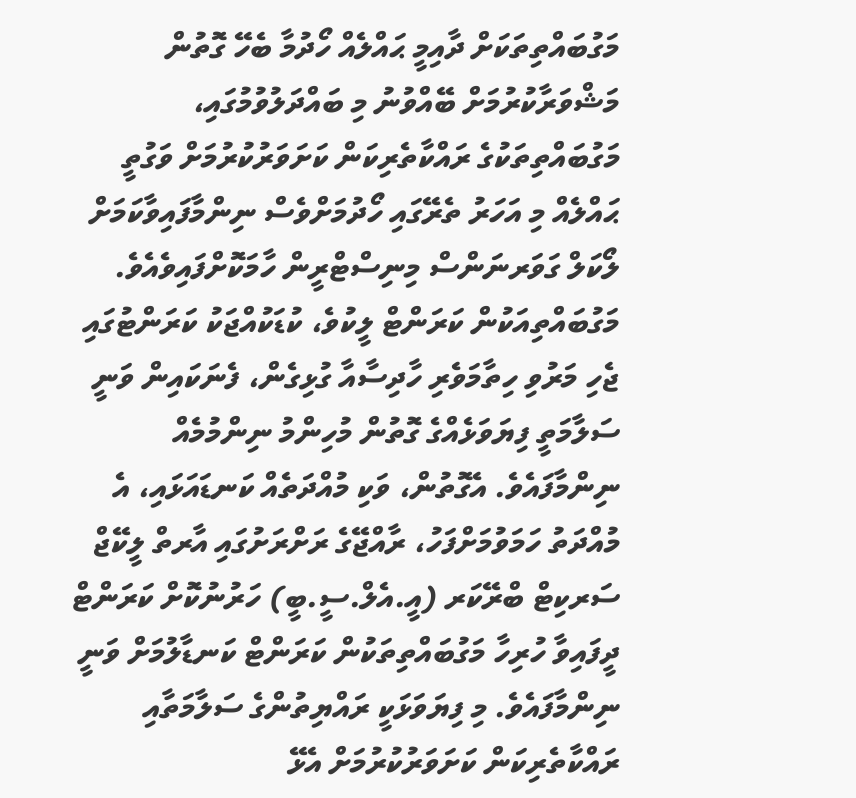މަގުބައްތިތަކަށް ދާއިމީ ޙައްލެއް ހޯދުމާ ބެހޭ ގޮތުން މަޝްވަރާކުރުމަށް ބޭއްވުނު މި ބައްދަލުވުމުގައި، މަގުބައްތިތަކުގެ ރައްކާތެރިކަން ކަށަވަރުކުރުމަށް ވަގުތީ ޙައްލެއް މި އަހަރު ތެރޭގައި ހޯދުމަށްވެސް ނިންމާފައިވާކަމަށް ލޯކަލް ގަވަރނަންސް މިނިސްޓްރީން ހާމަކޮށްފައިވެއެވެ.
މަގުބައްތިއަކުން ކަރަންޓް ލީކުވެ، ކުޑަކުއްޖަކު ކަރަންޓުގައި ޖެހި މަރުވި ހިތާމަވެރި ހާދިސާއާ ގުޅިގެން، ފެނަކައިން ވަނީ ސަލާމަތީ ފިޔަވަޅެއްގެ ގޮތުން މުހިންމު ނިންމުމެއް ނިންމާފައެވެ. އެގޮތުން، ވަކި މުއްދަތެއް ކަނޑައަޅައި، އެ މުއްދަތު ހަމަވުމަށްފަހު، ރާއްޖޭގެ ރަށްރަށުގައި އާރތް ލީކޭޖް ސަރކިޓް ބްރޭކަރ (އީ.އެލް.ސީ.ބީ) ހަރުނުކޮށް ކަރަންޓް ދީފައިވާ ހުރިހާ މަގުބައްތިތަކުން ކަރަންޓް ކަނޑާލުމަށް ވަނީ ނިންމާފައެވެ. މި ފިޔަވަޅަކީ ރައްޔިތުންގެ ސަލާމަތާއި ރައްކާތެރިކަން ކަށަވަރުކުރުމަށް އެޅޭ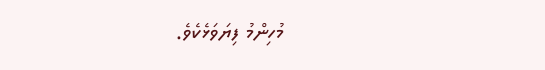މުހިންމު ފިޔަވަޅެކެވެ.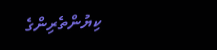ކިޔުންތެރިންގެ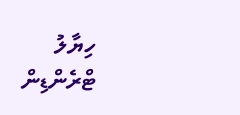ހިޔާލު
ޓްރެންޑިން